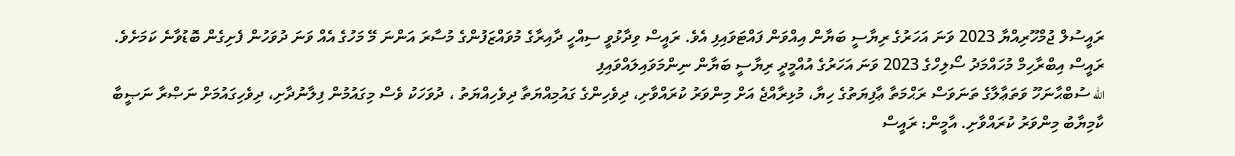ރައީސުލް ޖުމްހޫރިއްޔާ 2023 ވަނަ އަހަރުގެ ރިޔާސީ ބަޔާން އިއްވަން ފައްޓަވައިފި އެވެ. ރައީސް ވިދާޅުވީ ސިއްހީ ދާއިރާގެ މުވައްޒަފުންގެ މުސާރަ އަންނަ މޭ މަހުގެ އެއް ވަނަ ދުވަހުން ފެށިގެން ބޮޑުވާނެ ކަމަށެވެ.
ރައީސް އިބްރާހިމް މުހައްމަދު ސޯލިހްގެ 2023 ވަނަ އަހަރުގެ އުއްމީދީ ރިޔާސީ ބަޔާން ނިންމަވައިލައްވައިފި
الله ސުބްޙާނަހޫ ވަތަޢާލާގެ ތަނަވަސް ރަޙްމަތާ ޢާފިޔަތުގެ ހިޔާ، މުޅިރާއްޖެ އަށް މިންވަރު ކުރައްވާށި، ދިވެހިންގެ ގައުމިއްޔަތާ ދިވެހިއްޔަތު ، ދުވަހަކު ވެސް މިގައުމުން ފިލާނުދާށި، ދިވެހިގައުމަށް ނަޞްރާ ނަޞީބާ ކާމިޔާބު މިންވަރު ކުރައްވާށި. އާމީން: ރައީސް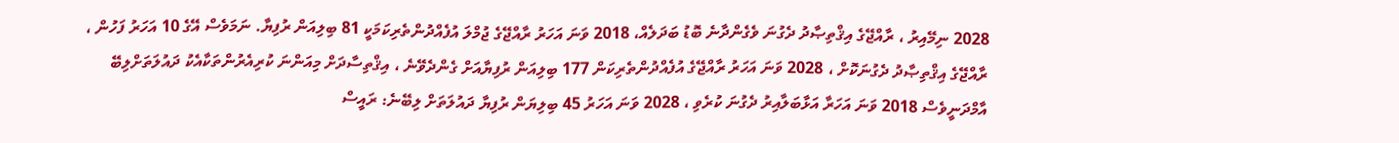2028 ނިމޭއިރު ، ރާއްޖޭގެ އިޤްތިޞާދު ދެގުނަ ވެގެންދާނެ ބޮޑު ބަދަލެއް، 2018 ވަނަ އަހަރު ރާއްޖޭގެ ޖުމްލަ އުފެއްދުންތެރިކަމަކީ 81 ބިލިއަން ރުފިޔާ. ނަމަވެސް އޭގެ 10 އަހަރު ފަހުން ، ރާއްޖޭގެ އިޤްތިޞާދު ދެގުނަކޮށް ، 2028 ވަނަ އަހަރު ރާއްޖޭގެ އުފެއްދުންތެރިކަން 177 ބިލިއަން ރުފިޔާއަށް ގެންދެވޭނެ ، އިޤްތިސާދަށް މިއަންނަ ކުރިއެރުންތަކާއެކު ދައުލަތަށްލިބޭ އާމްދަނީވެސް 2018 ވަނަ އަހަރާ އަޅާބަލާއިރު ދެގުނަ ކުރެވި ، 2028 ވަނަ އަހަރު 45 ބިލިޔަން ރުފިޔާ ދައުލަތަށް ލިބޭނެ: ރައީސް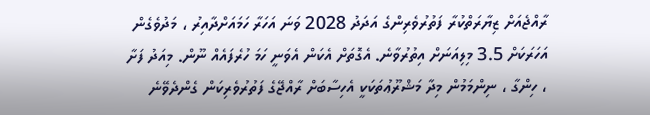ރާއްޖެއަށް ޒިޔާރަތްކުރާ ފަތުރުވެރިންގެ އަދަދު 2028 ވަނަ އަހަރާ ހަމައަށްދާއިރު ، މަދުވެގެން އަހަރަކަށް 3.5 މިލިއަނަށް އިތުރުވާނެ. އެގޮތަށް އެކަން އެވަނީ ހަމަ ހުރެފައެއް ނޫން. މިއަދު ފަށާ ، ހިންގާ ، ނިންމަމުން މިދާ މަޝްރޫޢުތަކަކީ އެހިސާބަށް ރާއްޖޭގެ ފަތުރުވެރިކަން ގެންދެވޭނެ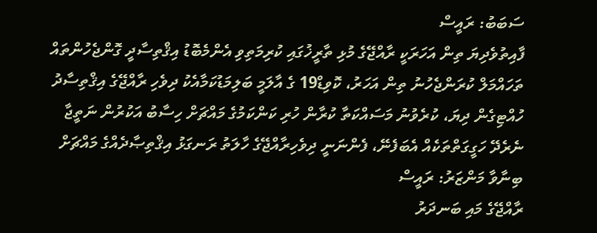ސަބަބު: ރައީސް
ފާއިތުވެދިޔަ ތިން އަހަރަކީ ރާއްޖޭގެ މުޅި ތާރީޚުގައި ކުރިމަތިވި އެންމެބޮޑު އިޤްތިސާދީ ގޮންޖެހުންތައް ތަހައްމަލް ކުރަންޖެހުނު ތިން އަހަރު، ކޮވިޑް19 ގެ އާލަމީ ބަލިމަޑުކަމާއެކު ދިވެހި ރާއްޖޭގެ އިޤްތިސާދު ހުއްޓިގެން ދިޔަ، ކުރެވުނު މަސައްކަތާ ކުރާން ހުރި ކަންކަމުގެ މައްޗަށް ހިސާބު އަކުރުން ނަތީޖާ ނެރެދޭ ހަގީގަތްތަކެއް އެބަފެނޭ، ފެންނަނީ ދިވެހިރާއްޖޭގެ ހާލަތު ރަނގަޅު އިޤްތިޞާދެއްގެ މައްޗަށް ބިނާވާ މަންޒަރު: ރައީސް
ރާއްޖޭގެ މައި ބަނދަރު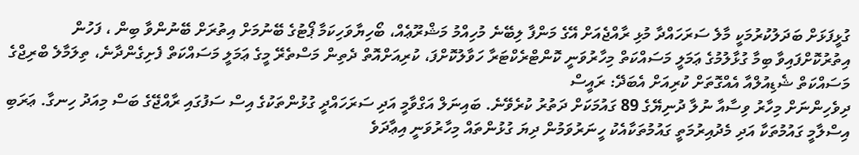ގުޅީފަޅަށް ބަދަލުކުރުމަކީ މާލެ ސަރަހައްދާ މުޅި ރާއްޖެއަށް އޭގެ މަންފާ ލިބޭނެ މުހިއްމު މަޝްރޫޢެއް، ބޯހިޔާވަހިކަމާ ޕޯޓުގެ ބޭނުމަށް އިތުރަށް ބޭނުންވާ ބިން ، ފަހުން އިތުރުކޮށްފައިވާ ބިމާ ގުޅާލުމުގެ ޢަމަލީ މަސައްކަތް މިހާރުވަނީ ކޮންޓްރެކްޓަރާ ހަވާލުކޮށްފަ، ކުރިއަށްއޮތް ދެތިން މަސްތެރޭ މީގެ ޢަމަލީ މަސައްކަތް ފެށިގެންދާނެ، ތިލަމާލެ ބްރިޖްގެ މަސައްކަތް ޝެޑިއުލްއާ އެއްގޮތަށް ކުރިއަށް އެބަދޭ: ރައީސް
ދިވެހިންނަށް މިހާރު ވިސާއާ ނުލާ ދުނިޔޭގެ 89 ގައުމަކަށް ދަތުރު ކުރެވޭނެ. ބައިނަލް އަގްވާމީ އަދި ސަރަހައްދީ ގުޅުންތަކުގެ އިސް ސަފުގައި ރާއްޖޭގެ ބަސް މިއަދު ހިނގާ. ޢަރަބި އިސްލާމީ ގައުމުތަކާ އަދި މެދުއިރުމަތީ ގައުމުތަކާއެކު ހީނަރުވަމުން ދިޔަ ގުޅުންތައް މިހާރުވަނީ އިޢާދަވެ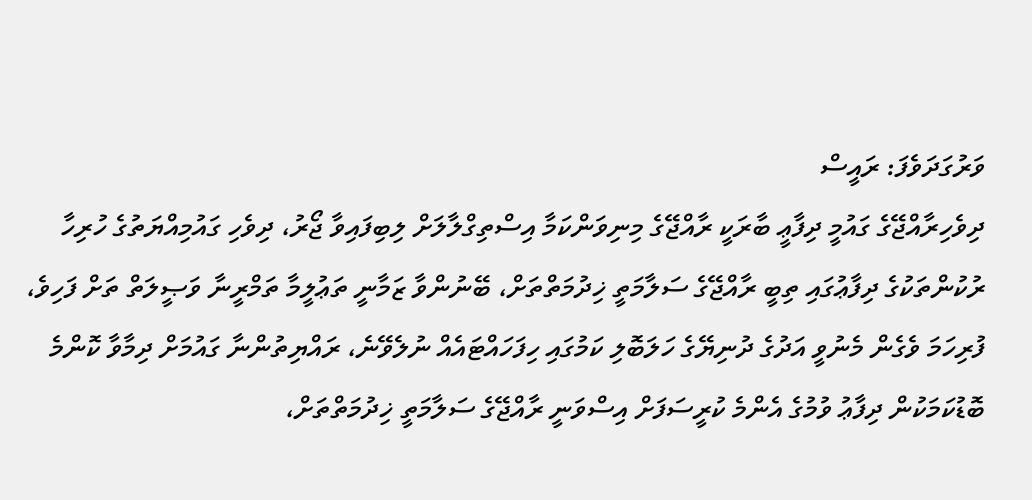ވަރުގަދަވެފަ: ރައީސް
ދިވެހިރާއްޖޭގެ ގައުމީ ދިފާޢީ ބާރަކީ ރާއްޖޭގެ މިނިވަންކަމާ އިސްތިގްލާލަށް ލިބިފައިވާ ޖޯރު، ދިވެހި ގައުމިއްޔަތުގެ ހުރިހާ ރުކުންތަކުގެ ދިފާޢުގައި ތިބީ ރާއްޖޭގެ ސަލާމަތީ ޚިދުމަތްތަށް، ބޭނުންވާ ޒަމާނީ ތަޢުލީމާ ތަމްރީނާ ވަޞީލަތް ތަށް ފަހިވެ، ފުރިހަމަ ވެގެން މެނުވީ އަދުގެ ދުނިޔޭގެ ހަލަބޮލި ކަމުގައި ހިފަހައްޓައެއް ނުލެވޭނެ، ރައްޔިތުންނާ ގައުމަށް ދިމާވާ ކޮންމެ ބޮޑުކަމަކުން ދިފާޢު ވުމުގެ އެންމެ ކުރީސަފަށް އިސްވަނީ ރާއްޖޭގެ ސަލާމަތީ ޚިދުމަތްތަށް،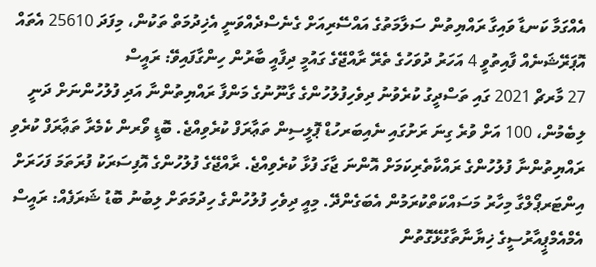އެއްގަމާ ކަނޑާ ވައިގާ ރައްޔިތުން ސަލާމަތުގެ އައްސޭރިއަށް ގެނެސްދެއްވަނީ އެޚިދުމަތް ތަކުން، މިފަދަ 25610 އެތައް އޮޕަރޭޝަނެއް ފާއިތުވީ 4 އަހަރު ދުވަހުގެ ތެރޭ ރާއްޖޭގެ ގައުމީ ދިފާއީ ބާރުން ހިންގާފައިވޭ: ރައީސް
27 މާރޗް 2021 ގައި ތަސްދީގު ކުރެވުނު ދިވެހިފުލުހުންގެ ގާނޫނުގެ މަންފާ ރައްޔިތުންނާ އަދި ފުލުހުންނަށް ދަނީ ލިބެމުން، 100 އަށް ވުރެ ގިނަ ރަށުގައި ނެއިބަރހުޑް ޕޮލީސިން ތަޢާރަފް ކުރެވިއްޖެ. ބޮޑީ ވޯރން ކެމެރާ ތަޢާރަފް ކުރެވި ރައްޔިތުންނާ ފުލުހުންގެ ރައްކާތެރިކަމަށް އޮންނަ ޖާގަ ފުޅާ ކުރެވިއްޖެ. ރާއްޖޭގެ ފުލުހުންގެ އޮފިސަރަކު ފުރަތަމަ ފަހަރަށް އިންޓަރޕޯލްގާ މިހާރު މަސައްކަތްކުރަމުން އެބަގެންދޭ. މިއީ ދިވެހި ފުލުހުންގެ ހިދުމަތަށް ލިބުނު ބޮޑު ޝަރަފެއް: ރައީސް
އެމްއެމްޕީއާރުސީގެ ޚިޔާނާތާގުޅޭގޮތުން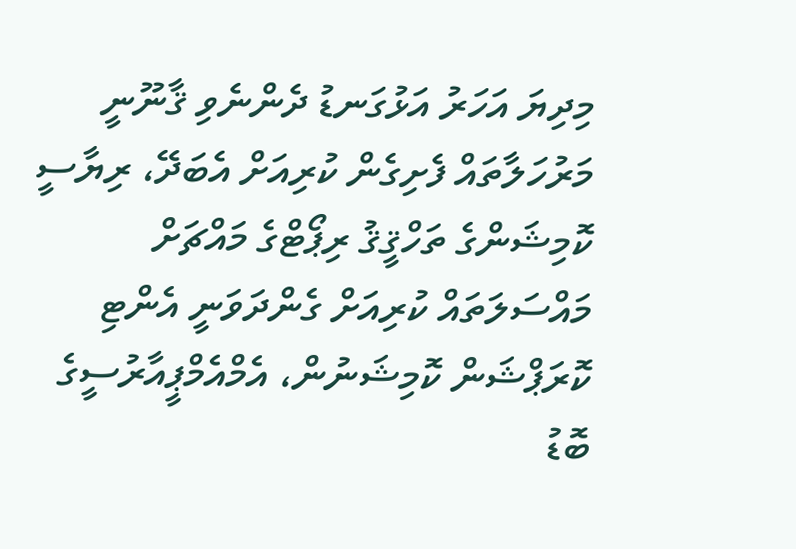މިދިޔަ އަހަރު އަޅުގަނޑު ދެންނެވި ޤާނޫނީ މަރުހަލާތައް ފެށިގެން ކުރިއަށް އެބަދޭ، ރިޔާސީ ކޮމިޝަންގެ ތަހްޤީޤު ރިޕޯޓްގެ މައްޗަށް މައްސަލަތައް ކުރިއަށް ގެންދަވަނީ އެންޓި ކޮރަޕްޝަން ކޮމިޝަނުން، އެމްއެމްޕީއާރުސީގެ ބޮޑު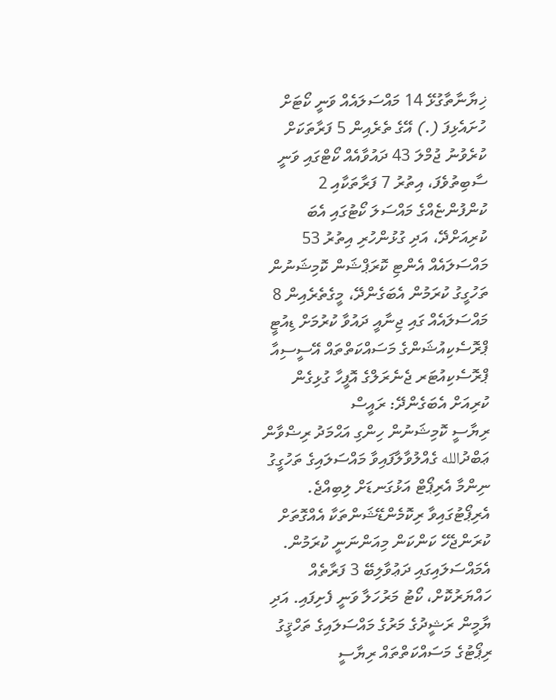ޚިޔާނާތާގުޅޭ 14 މައްސަލައެއް ވަނީ ކޯޓަށް ހުށައެޅިފަ (.) އޭގެ ތެރެއިން 5 ފަރާތަކަށް ކުރެވުނު ޖުމްލަ 43 ދައުވާއެއް ކޯޓްގައި ވަނީ ސާބިތުވެފަ، އިތުރު 7 ފަރާތަކާއި 2 ކުންފުންޏެއްގެ މައްސަލަ ކޯޓުގައި އެބަ ކުރިއަށްދޭ، އަދި ގުޅުންހުރި އިތުރު 53 މައްސަލައެއް އެންޓި ކޮރަޕްޝަން ކޮމިޝަނުން ތަހުގީގު ކުރަމުން އެބަގެންދޭ، މީގެތެރެއިން 8 މައްސަލައެއް ގައި ޖިނާއީ ދައުވާ ކުރުމަށް ޑިއުޓީ ޕްރޮސެކިއުޝަންގެ މަސައްކަތްތައް އޭސީސިއާ ޕްރޮސެކިއުޓަރ ޖެނެރަލްގެ އޮފީހާ ގުޅިގެން ކުރިއަށް އެބަގެންދޭ: ރައީސް
ރިޔާސީ ކޮމިޝަނުން ހިންގި އަޙްމަދު ރިޟްވާން ޢަބްދުالله ގެއްލުވާލާފައިވާ މައްސަލައިގެ ތަހުގީގު ނިންމާ އެރިޕޯޓް އަޅުގަނޑަށް ލިބިއްޖެ. އެރިޕޯޓުގައިވާ ރިކޮމެންޑޭޝަންތަކާ އެއްގޮތަށް ކުރަންޖެހޭ ކަންކަން މިއަންނަނީ ކުރަމުން. އެމައްސަލައިގައި ދަޢުވާލިބޭ 3 ފަރާތެއް ހައްޔަރުކޮށް، ކޯޓު މަރުހަލާ ވަނީ ފެށިފައި. އަދި ޔާމީން ރަޝީދުގެ މަރުގެ މައްސަލައިގެ ތަހްޤީގު ރިޕޯޓުގެ މަސައްކަތްތައް ރިޔާސީ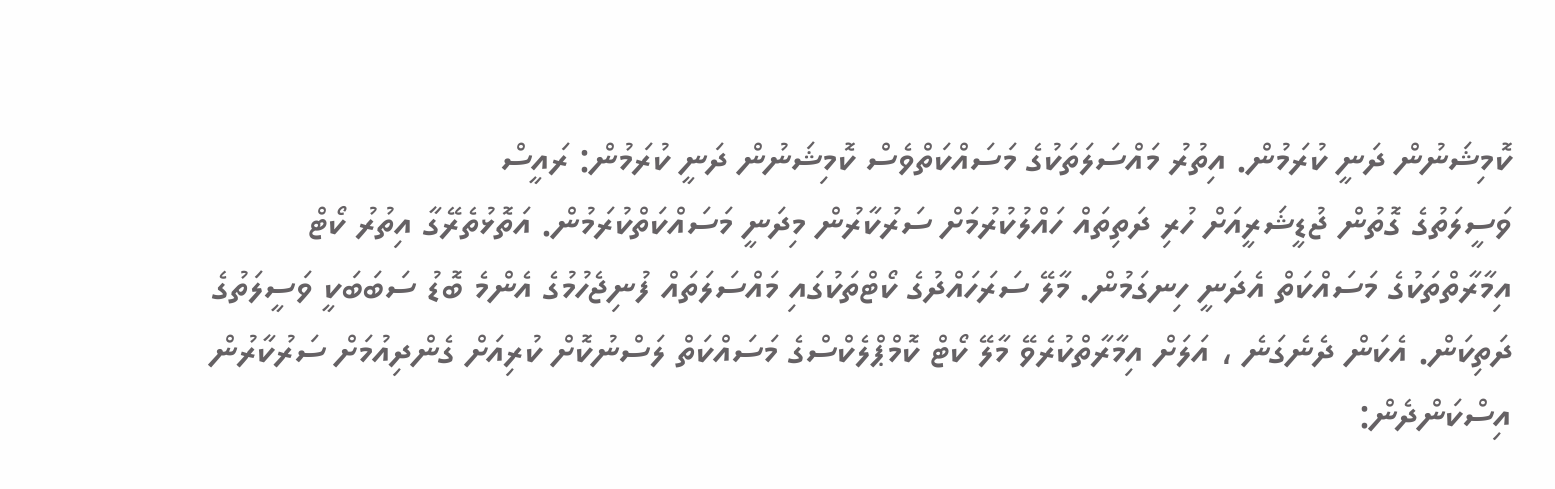ކޮމިޝަނުން ދަނީ ކުރަމުން. އިތުރު މައްސަލަތަކުގެ މަސައްކަތްވެސް ކޮމިޝަނުން ދަނީ ކުރަމުން: ރައީސް
ވަސީލަތުގެ ގޮތުން ޖުޑީޝަރީއަށް ހުރި ދަތިތައް ހައްލުކުރުމަށް ސަރުކާރުން މިދަނީ މަސައްކަތްކުރަމުން. އަތޮޅުތެރޭގާ އިތުރު ކޯޓް އިމާރާތްތަކުގެ މަސައްކަތް އެދަނީ ހިނގަމުން. މާލޭ ސަރަހައްދުގެ ކޯޓްތަކުގައި މައްސަލަތައް ފުނިޖެހުމުގެ އެންމެ ބޮޑު ސަބަބަކީ ވަސީލަތުގެ ދަތިކަން. އެކަން ދެނެގަނެ ، އަލަށް އިމާރާތްކުރެވޭ މާލޭ ކޯޓް ކޮމްޕްލެކްސްގެ މަސައްކަތް ލަސްނުކޮށް ކުރިއަށް ގެންދިއުމަށް ސަރުކާރުން އިސްކަންދެން: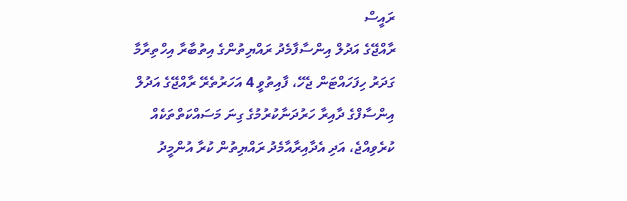ރައީސް
ރާއްޖޭގެ އަދުލް އިންސާފާމެދު ރައްޔިތުންގެ އިތުބާރާ އިހްތިރާމާ ގަދަރު ހިފަހައްޓަން ޖެހޭ، ފާއިތުވީ 4 އަހަރުތެރޭ ރާއްޖޭގެ އަދުލް އިންސާފްގެ ދާއިރާ ހަރުދަނާކުރުމުގެ ގިނަ މަސައްކަތްތަކެއް ކުރެވިއްޖެ، އަދި އެދާއިރާއާމެދު ރައްޔިތުން ކުރާ އުންމީދު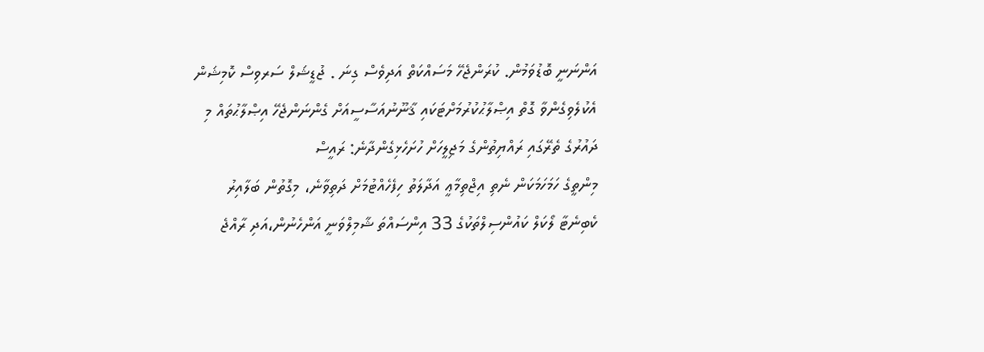އަންނަނީ ބޮޑުވަމުން. ކުރަންޖެހޭ މަސައްކަތް އަދިވެސް ގިނަ . ޖުޑީޝަލް ސަރވިސް ކޮމިޝަން އެކުލެވިގެންވާ ގޮތް އިޞްލާޙުކުރުމަށްޓަކައި ޤާނޫނުއަސާސީއަށް ގެންނަންޖެހޭ އިޞްލާޙުތައް މި ދައުރުގެ ތެރޭގައި ރައްޔިތުންގެ މަޖިލީހަށް ހުށަހެޅިގެންދާނެ: ރައީސް
މިންތީގެ ހަމަހަމަކަން ނެތި އިޖްތިމާޢީ އަދާލަތު ހިފެހެއްޓުމަށް ދަތިވާނެ، މިގޮތުން ބަލާއިރު ކެބިނެޓާ ލޯކަލް ކައުންސިލްތަކުގެ 33 އިންސައްތަ ޝާމިލްވަނީ އަންހެނުން،އަދި ރާއްޖެ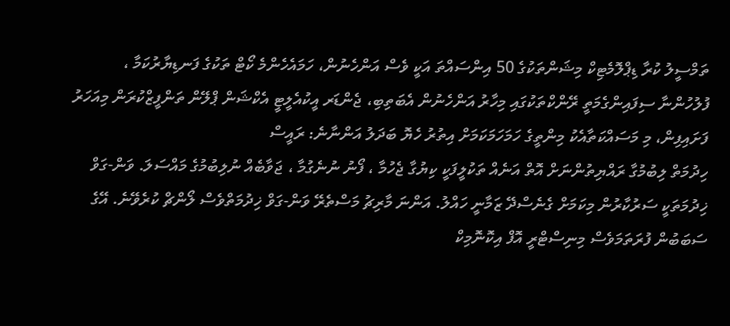ތަމްސީލު ކުރާ ޑިޕްލޮމެޓިކް މިޝަންތަކުގެ 50 އިންސައްތަ އަކީ ވެސް އަންހެނުން، ހަމައެހެންމެ ކޯޓް ތަކުގެ ފަނޑިޔާރުކަމާ ، ފުލުހުންނާ ސިފައިންގެމަތީ ރޭންކްތަކުގައި މިހާރު އަންހެނުން އެބަތިބި، ޖެންޑަރ އީކުއެލީޓީ އެކްޝަން ޕްލޭން ތަންފީޒްކުރަން މިއަހަރު ފަށައިފިން، މި މަސައްކަތާއެކު މިންތީގެ ހަމަހަމަކަމަށް އިތުރު ހެޔޮ ބަދަލު އަންނާނެ: ރައީސް
ހިދުމަތް ލިބުމުގާ ރައްޔިތުންނަށް އޮތް އަނެއް ތަކުލީފަކީ ކިޔުގާ ޖެހުމާ ، ފޯނު ނުނެގުމާ ، ޖަވާބެއް ނުލިބުމުގެ މައްސަލަ. ވަން-ގަވް ޚިދުމަތަކީ ސަރުކާރުން މިކަމަށް ގެނެސްދޭ ޒަމާނީ ހައްލު. އަންނަ މާރިޗު މަސްތެރޭ ވަން-ގަވް ޚިދުމަތްވެސް ލޯންޗް ކުރެވޭނެ. އޭގެ ސަބަބުން ފުރަތަމަވެސް މިނިސްޓްރީ އޮފް އިކޮނޮމިކް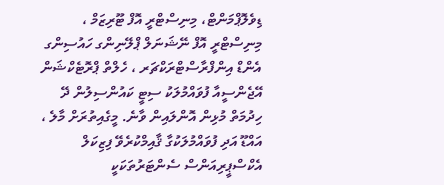ޑިވެލޮޕްމަންޓް، މިނިސްޓްރީ އޮފް ޓޫރިޒަމް ، މިނިސްޓްރީ އޮފް ނޭޝަނަލް ޕްލޭނިންގ ހައުސިންގ އެންޑް އިންފްރާސްޓްރަކްޗަރ ، ހެލްތް ޕްރޮޓެކްޝަން އޭޖެންސީއާ ފުވައްމުލަކު ސިޓީ ކައުންސިލުން ދޭ ހިދުމަތް މުޅިން އޮންލައިން ވާނެ. މީގެއިތުރަށް މާލެ ، އައްޑޫ އަދި ފުވައްމުލަކުގާ ޤާއިމްކުރެވޭ ފިޒިކަލް އެކްސްޕީރިއަންސް ސެންޓަރުތަކަކީ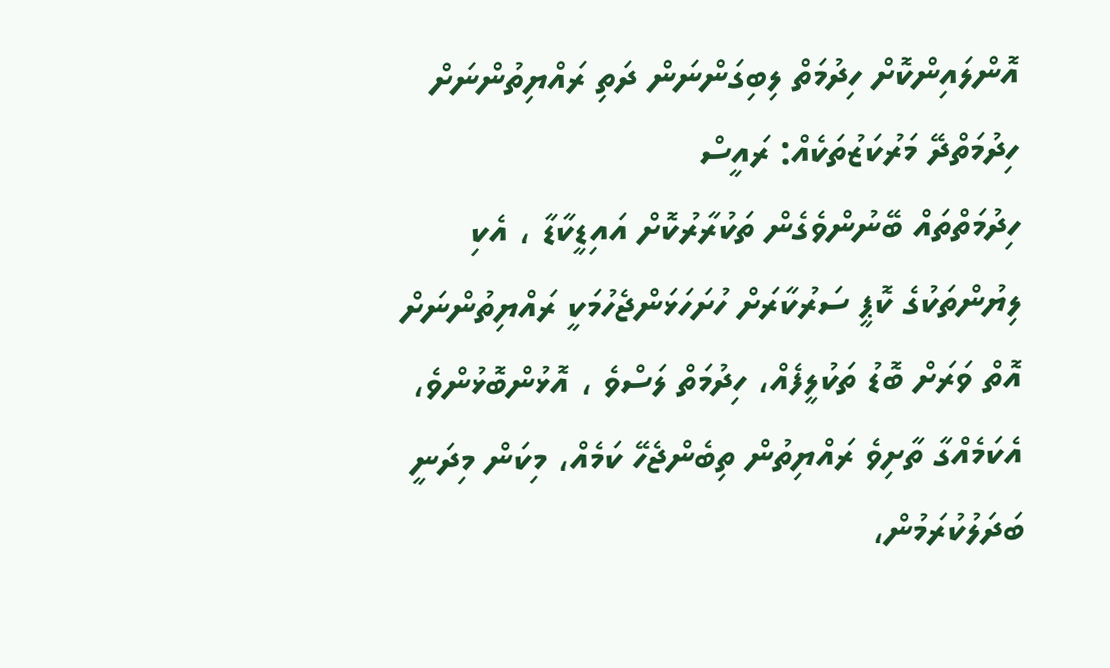އޮންލައިންކޮށް ހިދުމަތް ލިބިގަންނަން ދަތި ރައްޔިތުންނަށް ހިދުމަތްދޭ މަރުކަޒުތަކެއް: ރައީސް
ހިދުމަތްތައް ބޭނުންވެގެން ތަކުރާރުކޮށް އައިޑީކާޑާ ، އެކި ލިޔުންތަކުގެ ކޮޕީ ސަރުކާރަށް ހުށަހަޅަންޖެހުމަކީ ރައްޔިތުންނަށް އޮތް ވަރަށް ބޮޑު ތަކުލީފެއް، ހިދުމަތް ލަސްވެ ، އޮޅުންބޮޅުންވެ، އެކަމެއްގާ ތާށިވެ ރައްޔިތުން ތިބެންޖެހޭ ކަމެއް، މިކަން މިދަނީ ބަދަލުކުރަމުން،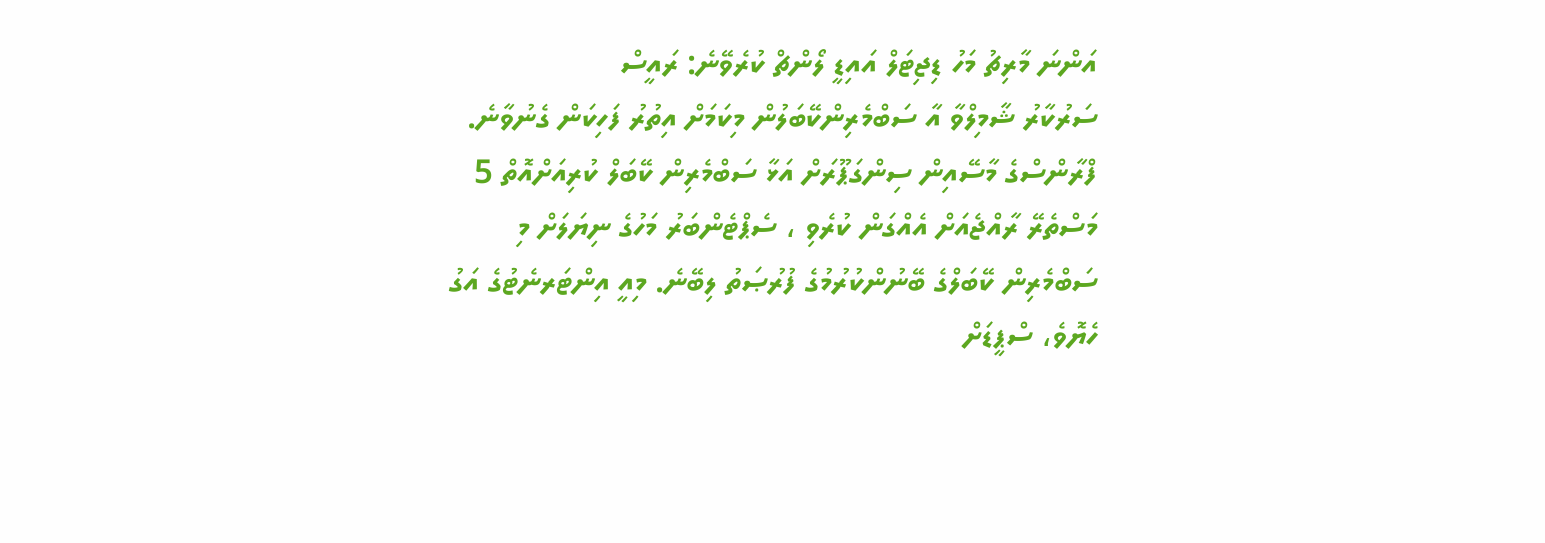އަންނަ މާރިޗު މަހު ޑިޖިޓަލް އައިޑީ ލޯންޗް ކުރެވޭނެ: ރައީސް
ސަރުކާރު ޝާމިލްވާ އާ ސަބްމެރިންކޭބަލުން މިކަމަށް އިތުރު ފަހިކަން ގެނުވާނެ. ފްރާންސްގެ މާސޭއިން ސިންގަޕޫރަށް އަޅާ ސަބްމެރިން ކޭބަލް ކުރިއަށްއޮތް 5 މަސްތެރޭ ރާއްޖެއަށް އެއްގަން ކުރެވި ، ސެޕްޓެންބަރު މަހުގެ ނިޔަލަށް މި ސަބްމެރިން ކޭބަލްގެ ބޭނުންކުރުމުގެ ފުރުޞަތު ލިބޭނެ. މިއީ އިންޓަރނެޓުގެ އަގު ހެޔޮވެ، ސްޕީޑަށް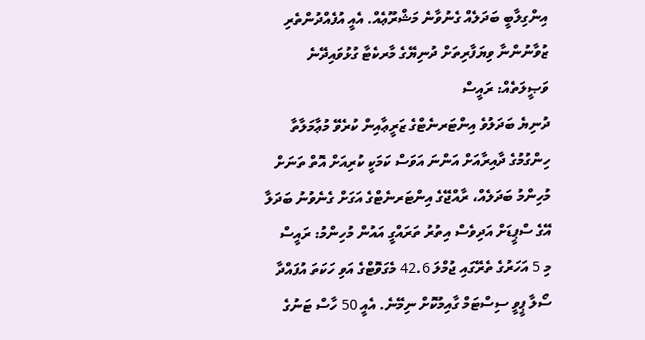އިންގިލާބީ ބަދަލެއް ގެނުވާނެ މަޝްރޫޢެއް. އެއީ އުފެއްދުންތެރި ޒުވާނުންނާ ވިޔަފާރިތަށް ދުނިޔޭގެ މާރކެޓާ ގުޅުވައިދޭނެ ވަޞީލަތެއް: ރައީސް
ދުނިޔެ ބަދަލުވެ އިންޓަރނެޓްގެ ޒަރީޢާއިން ކުރެވޭ މުޢާމަލާތާ ހިންގުމުގެ ދާއިރާއަށް އަންނަ އަވަސް ކަމަކީ ކުރިއަށް އޮތް ތަނަށް މުހިންމު ބަދަލެއް، ރާއްޖޭގެ އިންޓަރނެޓްގެ އަގަށް ގެނެވުނު ބަދަލާ އޭގެ ސްޕީޑަށް އަދިވެސް އިތުރު ތަރައްގީ އައުން މުހިންމު: ރައީސް
މި 5 އަހަރުގެ ތެރޭގައި ޖުމްލަ 42.6 މެގަވޮޓްގެ އަވި ހަކަތަ އުފައްދާ ސޯލާ ޕީވީ ސިސްޓަމް ގާއިމުކޮށް ނިމޭނެ. އެއީ 50 ހާސް ޓަނުގެ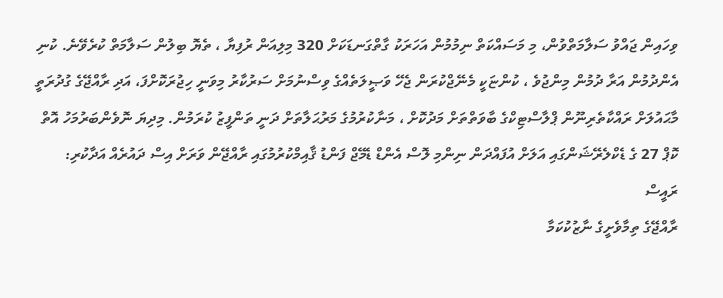ވިހައިން ޖައްވު ސަލާމަތްވުން، މި މަސައްކަތް ނިމުމުން އަހަރަކު ގާތްގަނޑަކަށް 320 މިލިއަން ރުފިޔާ ، ތެޔޮ ބިލުން ސަލާމަތް ކުރެވޭނެ. ކުނި އެންދުމުން އަރާ ދުމުން މިންޖުވެ ، ކުންޏަކީ މެނޭޖްކުރަން ޖެހޭ ވަޞީލަތެއްގެ ވިސްނުމަށް ސަރުކާރު މިވަނީ ހިޖުރަކޮށްފަ، އަދި ރާއްޖޭގެ ގުދުރަތީ މާޙައުލަށް ރައްކާތެރިނޫން ޕްލާސްޓިކްގެ ބާވަތްތަށް މަދުކޮށް ، މަނާކުރުމުގެ މަރުޙަލާތަށް ދަނީ ތަންފީޒު ކުރަމުން. މިދިޔަ ނޮވެންބަރުމަހު އޮތް ކޮޕް 27 ގެ ޑެކްލެރޭޝަންގައި އަލަށް އުފައްދަން ނިންމި ލޮސް އެންޑް ޑެމޭޖް ފަންޑު ޤާއިމްކުރުމުގައި ރާއްޖޭން ވަރަށް އިސް ދައުރެއް އަދާކުރި: ރައީސް
ރާއްޖޭގެ ތިމާވެށީގެ ނާޒުކުކަމާ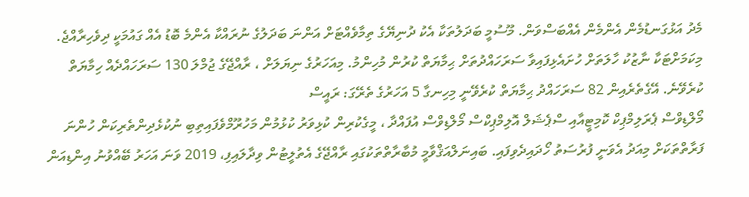މެދު އަޅުގަނޑުމެން އެންމެން އެއްބަސްވަން. މޫސުމީ ބަދަލުތަކާ އެކު ދުނިޔޭގެ ތިމާވެއްޓަށް އަންނަ ބަދަލުގެ ނުރައްކާ އެންމެ ބޮޑު އެއް ގައުމަކީ ދިވެހިރާއްޖެ. މިކަމަށްޓަކާ ނާޒުކު ހާލަތަށް ހުށައެޅިފައިވާ ސަރަހައްދުތަށް ޙިމާޔަތް ކުރުން މުހިންމު. މިއަހަރުގެ ނިޔަލަށް ، ރާއްޖޭގެ ޖުމްލަ 130 ސަރަހައްދެއް ހިމާޔަތް ކުރެވޭނެ. އޭގެތެރެއިން 82 ސަރަހައްދު ޙިމާޔަތް ކުރެވޭނީ މިހިނގާ 5 އަހަރުގެ ތެރޭގަ: ރައީސް
މޯލްޑިވްސް ޕެރަލިމްޕިކް ކޮމިޓީއާއި ސްޕެޝަލް އޮލިމްޕިކްސް މޯލްޑިވްސް އުފައްދާ ، މީގެކުރިން ކުޅިވަރު ކުޅުމުން މަހުރޫމްވެފައިތިބި ނުކުޅެދިންތެރިކަން ހުންނަ ފަރާތްތަކަށް މިއަދު އެވަނީ ފުރުސަތު ހޯދައިދެވިފައި. ބައިނަލްއަޤްވާމީ މުބާރާތްތަކުގައި ރާއްޖޭގެ އެތުލީޓުން ވިދާލައިފި، 2019 ވަނަ އަހަރު ބޭއްވުނު އިންޑިއަން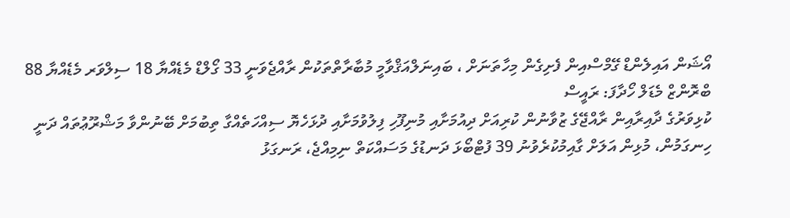އޯޝަން އައިލެންޑް ގޭމްސްއިން ފެށިގެން މިހާތަނަށް ، ބައިނަލްއަޤްވާމީ މުބާރާތްތަކުން ރާއްޖެވަނީ 33 ގޯލްޑް މެޑެއްޔާ 18 ސިލްވަރ މެޑެއްޔާ 88 ބްރޮންޒް މެޑަލް ހޯދާފަ: ރައީސް
ކުޅިވަރުގެ ދާއިރާއިން ރާއްޖޭގެ ޒުވާނުން ކުރިއަށް ދިއުމަށާއި މުނިފޫހި ފިލުވުމަށާއި ދުޅަހެޔޮ ސިއްހަތެއްގާ ތިބުމަށް ބޭނުންވާ މަޝްރޫޢުތައް ދަނީ ހިނގަމުން، މުޅިން އަލަށް ގާއިމުކުރެވުނު 39 ފުޓްބޯޅަ ދަނޑުގެ މަސައްކަތް ނިމިއްޖެ، ރަނގަޅު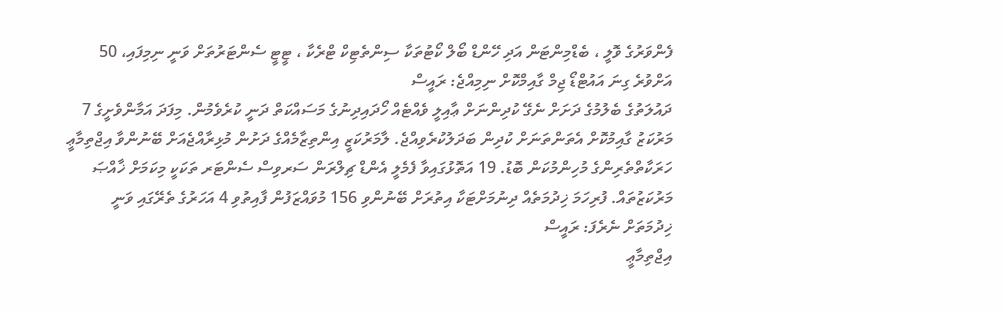ފެންވަރުގެ ވޮލީ ، ބެޑްމިންޓަން އަދި ހޭންޑް ބޯލް ކޯޓުތަކާ ސިންތެޓިކް ޓްރެކާ ، ޓީޓީ ސެންޓަރުތަށް ވަނީ ނިމިފައި، 50 އަށްވުރެ ގިނަ އައުޓްޑޯ ޖިމް ގާއިމްކޮށް ނިމިއްޖެ: ރައީސް
ދައުލަތުގެ ބެލުމުގެ ދަށަށް ނެގޭ ކުދިންނަށް ޢާއިލީ ވެއްޓެއް ހޯދައިދިނުގެ މަސައްކަތް ދަނީ ކުރެވެމުން. މިފަދަ އަމާންވެށީގެ 7 މަރުކަޒު ގާއިމުކޮށް އެތަންތަނަށް ކުދިން ބަދަލުކުރެވިއްޖެ. ލާމަރުކަޒީ އިންތިޒާމެއްގެ ދަށުން މުޅިރާއްޖެއަށް ބޭނުންވާ އިޖްތިމާޢީ ހަރަކާތްތެރިންގެ މުހިންމުކަން ބޮޑު. 19 އަތޮޅުގައިވާ ފެމެލީ އެންޑް ޗިލްރަން ސަރވިސް ސެންޓަރ ތަކަކީ މިކަމަށް ޚާއްޞަ މަރުކަޒުތައް. ފުރިހަމަ ޚިދުމަތެއް ދިނުމަށްޓަކާ އިތުރަށް ބޭނުންވި 156 މުވައްޒަފުން ފާއިތުވި 4 އަހަރުގެ ތެރޭގައި ވަނީ ޚިދުމަތަށް ނެރެފަ: ރައީސް
އިޖްތިމާޢީ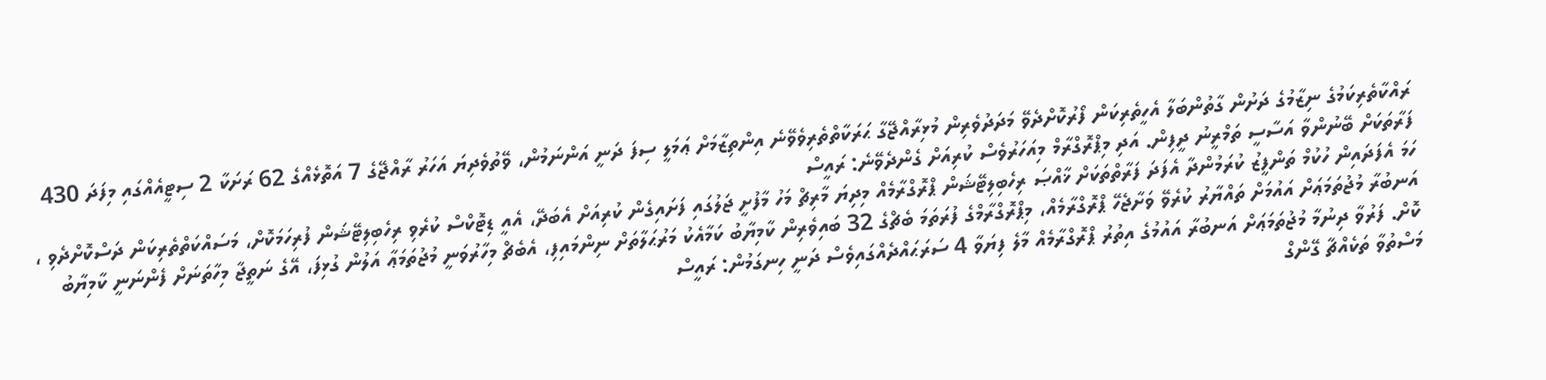ރައްކާތެރިކަމުގެ ނިޒާމުގެ ދަށުން ގާތުންބަލާ އެހީތެރިކަން ފޯރުކޮށްދެވޭ މަދަދުވެރިން މުޅިރާއްޖޭގާ ޙަރަކާތްތެރިވެވޭނެ އިންތިޒާމަށް ޢަމަލީ ސިފަ ދަނީ އަންނަމުން، ވޭތުވެދިޔަ އަހަރު ރާއްޖޭގެ 7 އަތޮޅެއްގެ 62 ރަށަކާ 2 ސިޓީއެއްގައި މިފަދަ 430 ފަރާތަކަށް ބޭނުންވާ އަސާސީ ތަމްރީނު ދީފިން. އަދި މިޕްރޮގްރާމް މިއަހަރުވެސް ކުރިއަށް ގެންދެވޭނެ: ރައީސް
ހަމަ އެފަދައިން ހުކުމް ތަންފީޒު ކުރަމުންދާ އެފަދަ ފަރާތްތަކަށް ޚާއްޞަ ރިހެބިލިޓޭޝަން ޕްރޮގްރާމެއް މިދިޔަ މާރިޗް މަހު މާފުށީ ޖަލުގައި ފަށައިގެން ކުރިއަށް އެބަދޭ، އެއީ ޑިޓޮކްސް ކުރެވި ރިހެބިލިޓޭޝަން ފުރިހަމަކޮށް، މަސައްކަތްތެރިކަން ދަސްކޮށްދެވި ، އަނބުރާ މުޖުތަމަޢަށް އައުމަށް ތައްޔާރު ކުރެވޭ ވަށާޖެހޭ ޕްރޮގްރާމެއް، މިޕްރޮގްރާމްގެ ފުރަތަމަ ބެޗްގެ 32 ބައިވެރިން ކާމިޔާބު ކަމާއެކު މަރުޙަލާތަށް ނިންމައިފި، އެބެޗް މިހާރުވަނީ މުޖުތަމަޢާ އަލުން ގުޅިފަ، އޭގެ ނަތީޖާ މިހާތަނަށް ފެންނަނީ ކާމިޔާބު ކޮށް. ފަރުވާ ދިނުމާ މުޖުތަމަޢަށް އަނބުރާ އައުމުގެ އިތުރު ޕްރޮގްރާމެއް މާލެ ފިޔަވާ 4 ސަރަޙައްދެއްގައިވެސް ދަނީ ހިނގަމުން: ރައީސް
މަސްތުވާ ތަކެއްޗާ ގޭންގް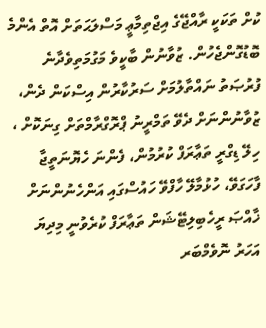ކުށް ތަކަކީ ރާއްޖޭގެ އިޖްތިމާޢީ މަސްލަޙަތަށް އޮތް އެންމެ ބޮޑުގޮންޖެހުން. ޒުވާނުން ބާކީވެ މަގުމަތިވެދާނެ ފުރުޞަތު ނައްތާލުމަށް ސަރުކާރުން އިސްކަން ދެން، ޒުވާނުންނަށް ދެވޭ ތަމްރީނު ޕްރޮގްރާމްތަށް ގިނަކޮށް ، ހިލޭ ޑިގްރީ ތަޢާރަފް ކުރުމުން، ފެންނަ ހެޔޮނަތީޖާ ފާހަގަވޭ، ހުޅުމާލޭ ހާފްވޭ ހައުސްގައި އަންހެނުންނަށް ޚާއްޞަ ރީހެބިލިޓޭޝަން ތަޢާރަފް ކުރެވުނީ މިދިޔަ އަހަރު ނޮވެމްބަރ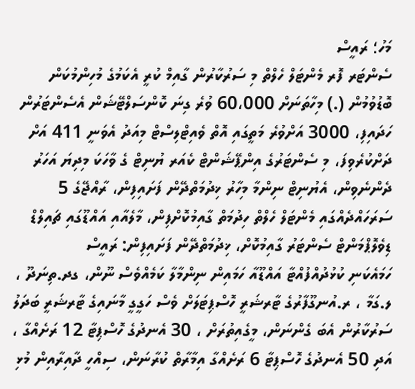މަހު؛ ރައީސް
ސެންޓަރ ފޮރ މެންޓަލް ހެލްތް މި ސަރުކާރުން ގާއިމް ކުރީ އެކަމުގެ މުހިންމުކަން ބޮޑުވުމުން (.) މިހާތަނަށް 60،000 ވުރެ ގިނަ ކޮންސަލްޓޭޝަން އެސެންޓަރުން ހަދައިފި، 3000 އަށްވުރެ މަތީގައި އޮތް ވެއިޓްލިސްޓް މިއަދު އެވަނީ 411 އަށް ދަށްކުރެވިފަ، މި ސެންޓަރުގެ އިންޕޭޝަންޓް ކެއަރ ޔުނިޓް ގެ ވާހަކަ މިދިޔަ އަހަރު ދެންނެވިން، އެޔުނިޓް ނިންމާ މިހާރު ޚިދުމަތްދޭން ފަށައިފިން، ރާއްޖޭގެ 5 ސަރަހައްދެއްގައި މެންޓަލް ހެލްތް ހިދުމަތް ގާއިމުކޮށްފިން، މާލެއާއި އައްޑޫގައި ޗައިލްޑް ޑިވެލޮޕްމަންޓް ސެންޓަރު ގާއިމުކޮށް، ޚިދުމަތްދޭން ފަށައިފިން: ރައީސް
ހަމައެކަނި ކުޅުދުއްފުއްޓާ އައްޑޫއާ ހަމައިން ނިންމާލާ ކަމެއްވެސް ނޫން، ގދ.ތިނަދޫ ، ލ.ގަމާ ، ރ.އުނގޫފާރުގެ ޓާރޝަރީ ހޮސްޕިޓަލަށް ވެސް ހަގީގީ މާނައިގެ ޓާރޝަރީ ބަދަލު ސަރުކާރުން އެބަ ގެންނަން، މީގެއިތުރަށް ، 30 އެނދުގެ ހޮސްޕިޓާ 12 ރަށެއްގާ ، އަދި 50 އެނދުގެ ހޮސްޕިޓާ 6 ރަށެއްގާ އިމާރާތް ކުރާނަން، ސިއްހީ ދާއިރާއިން މުޅި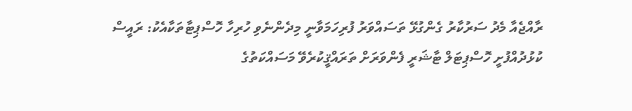ރާއްޖެއާ މެދު ސަރުކާރު ގެންގުޅޭ ތަސައްވަރު ފުރިހަމަވާނީ މިދެންނެވި ހުރިހާ ހޮސްޕިޓާތަކާއެކު: ރައީސް
ކުޅުދުއްފުށީ ހޮސްޕިޓަލް ޓާޝަރީ ފެންވަރަށް ތަރައްޤީކުރެވޭ މަސައްކަތުގެ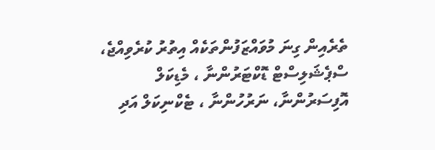ތެރެއިން ގިނަ މުވައްޒަފުންތަކެއް އިތުރު ކުރެވިއްޖެ، ސްޕެޝަލިސްޓް ޑޮކްޓަރުންނާ ، މެޑިކަލް އޮފިސަރުންނާ، ނަރުހުންނާ ، ޓެކްނިކަލް އަދި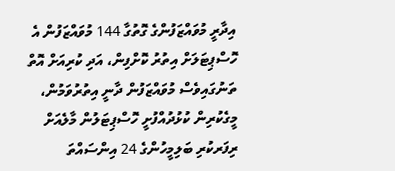އިދާރީ މުވައްޒަފުންގެ ގޮތުގާ 144 މުވައްޒަފުން އެ ހޮސްޕިޓަލަށް އިތުރު ކޮށްފިން، އަދި ކުރިއަށް އޮތް ތަނުގައިވެސް މުވައްޒަފުން ދާނީ އިތުރުވަމުން، މީގެކުރިން ކުޅުދުއްފުށީ ހޮސްޕިޓަލުން މާލެއަށް ރިފަރކުރި ބަލިމީހުންގެ 24 އިންސައްތަ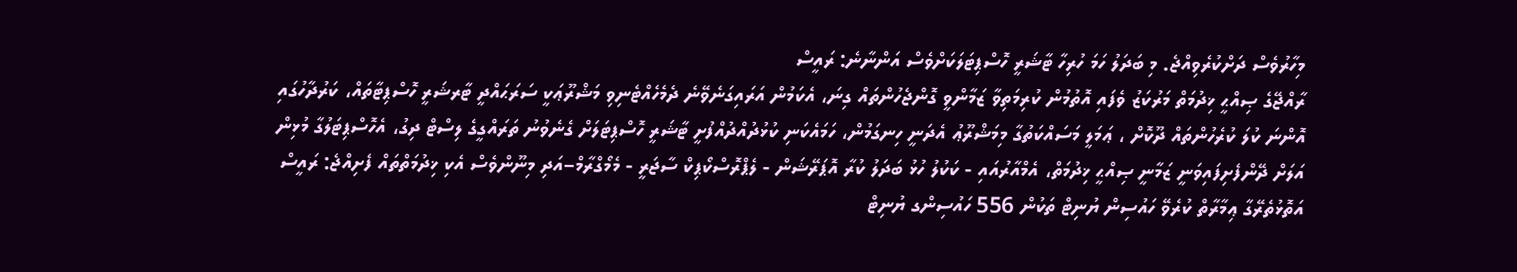މިހާރުވެސް ދަށްކުރެވިއްޖެ. މި ބަދަލު ހަމަ ހުރިހާ ޓާޝަރީ ހޮސްޕިޓަލަކަށްވެސް އަންނާނެ: ރައީސް
ރާއްޖޭގެ ޞިއްޙީ ޚިދުމަތް މަރުކަޒު ވެފައި އޮތުމުން ކުރިމަތިވާ ޒަމާންވީ ގޮންޖެހުންތައް ގިނަ، އެކަމުން އަރައިގަނެވޭނެ ދެމެހެއްޓެނިވި މަޝްރޫޢަކީ ސަރަޙައްދީ ޓާރޝަރީ ހޮސްޕިޓާތައް، ކަރުދާހުގައި އޮންނަ ކުލަ ކުރެހުންތައް ދޫކޮށް ، ޢަމަލީ މަސައްކަތުގާ މިމަޝްރޫޢު އެދަނީ ހިނގަމުން، ހަމައެކަނި ކުޅުދުއްދުއްފުށީ ޓާޝަރީ ހޮސްޕިޓަލަށް ގެނެވުނު ތަރައްގީގެ ލިސްޓް ދިގު، އެހޮސްޕިޓަލުގާ މުޅިން އަލަށް ދޭންފެށިފައިވަނީ ޒަމާނީ ޞިއްޙީ ޚިދުމަތް، އެމްއާރުއައި - ކަކުލު ހުޅު ބަދަލު ކުރާ އޮޕަރޭޝަން - ލެޕްރޮސްކޯޕިކް ސާޖަރީ - މެމޯގްރާމް–އަދި މިނޫންވެސް އެކި ޚިދުމަތްތައް ފެށިއްޖެ: ރައީސް
އަތޮޅުތެރޭގާ ޢިމާރާތް ކުރެވޭ ހައުސިން ޔުނިޓް ތަކުން 556 ހައުސިންގ ޔުނިޓް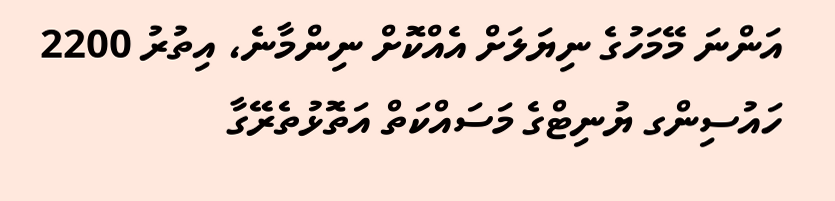އަންނަ މޭމަހުގެ ނިޔަލަށް އެއްކޮށް ނިންމާނެ، އިތުރު 2200 ހައުސިންގ ޔުނިޓްގެ މަސައްކަތް އަތޮޅުތެރޭގާ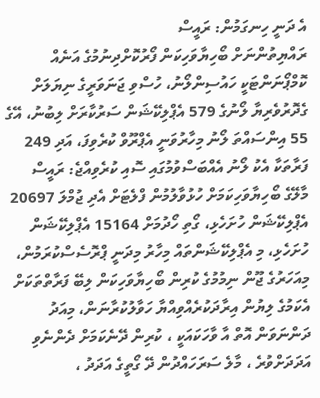އެ ދަނީ ހިނގަމުން: ރައީސް
ރައްޔިތުންނަށް ބޯހިޔާވަހިކަން ފޯރުކޮށްދިނުމުގެ އަނެއް ކޮމްޕޯނަންޓަކީ ހައުސިންލޯނު، ހުސްވި ޖަނަވަރީގެ ނިޔަލަށް ގެދޮރުވެރިޔާ ލޯނުގެ 579 އެޕްލިކޭޝަން ސަރުކާރަށް ލިބުނު، އޭގެ 55 އިންސައްތަ ލޯނު މިހާރުވަނީ އެޕްރޫވް ކުރެވިފަ، އަދި 249 ފަރާތަކާ އެކު ލޯނު އެއްބަސްވުމުގައި ސޮއި ކުރެވިއްޖެ: ރައީސް
މާލޭގެ ބޯހިޔާވަހިކަމަށް ހުޅުވާލުމުން ފްލެޓަށް އެދި ޖުމްލަ 20697 އެޕްލިކޭޝަން ހުށަހެޅި، ގޯތި ހޯދުމަށް 15164 އެޕްލިކޭޝަން ހުށަހެޅި، މި އެޕްލިކޭޝަންތައް މިހާރު މިދަނީ ޕްރޮސެސްކުރަމުން، މިއަހަރުގެ ޖޫން ނިމުމުގެ ކުރިން ބޯހިޔާވަހިކަން ލިބޭ ފަރާތްތަކަށް އެކަމުގެ ލިޔުން އިރާދަކުރެއްވިއްޔާ ހަވާލުކުރާނަން، މިއަދު ދަންނަވަން އޮތް އާ ވާހަކައަކީ ، ކުރިން ދޭނެކަމަށް ދެންނެވި އަދަދަށްވުރެ ، މާލެ ސަރަހައްދުން ދޭ ގޯތީގެ އަދަދު ،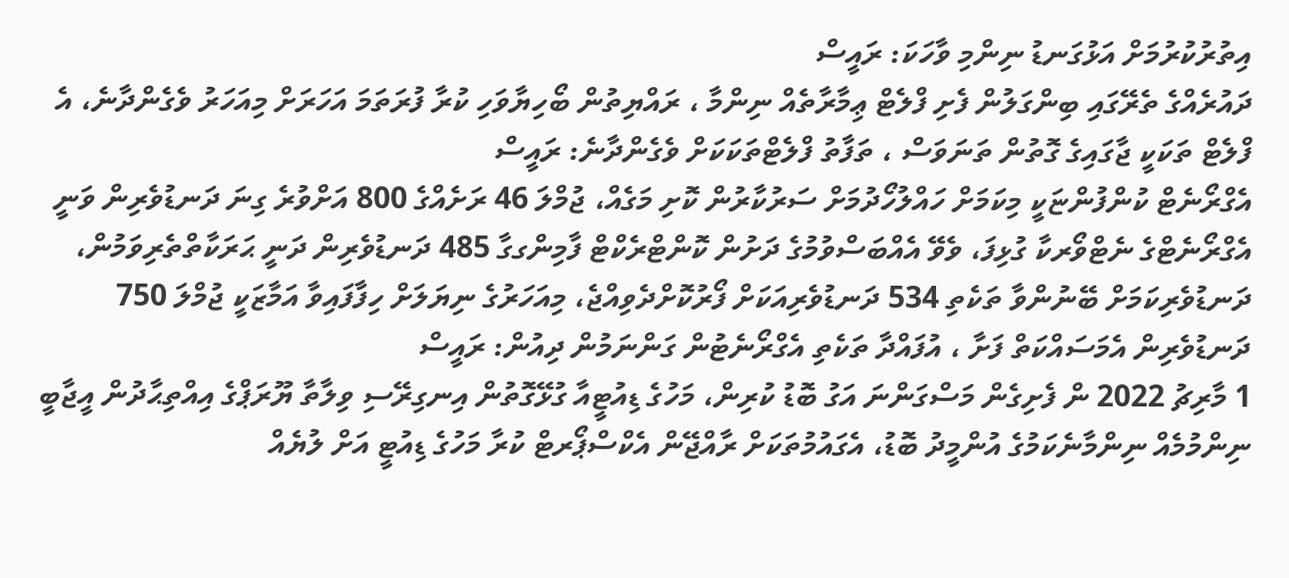އިތުރުކުރުމަށް އަޅުގަނޑު ނިންމި ވާހަކަ: ރައީސް
ދައުރެއްގެ ތެރޭގައި ބިންގަލުން ފެށި ފްލެޓް ޢިމާރާތެއް ނިންމާ ، ރައްޔިތުން ބޯހިޔާވަހި ކުރާ ފުރަތަމަ އަހަރަށް މިއަހަރު ވެގެންދާނެ، އެ ފްލެޓް ތަކަކީ ޖާގައިގެ ގޮތުން ތަނަވަސް ، ތަފާތު ފްލެޓްތަކަކަށް ވެގެންދާނެ: ރައީސް
އެގްރޯނެޓް ކުންފުންޏަކީ މިކަމަށް ހައްލުހޯދުމަށް ސަރުކާރުން ކޮށި މަގެއް، ޖުމްލަ 46 ރަށެއްގެ 800 އަށްވުރެ ގިނަ ދަނޑުވެރިން ވަނީ އެގްރޯނެޓްގެ ނެޓްވޯރކާ ގުޅިފަ، ވެވޭ އެއްބަސްވުމުގެ ދަށުން ކޮންޓްރެކްޓް ފާމިންގގާ 485 ދަނޑުވެރިން ދަނީ ޙަރަކާތްތެރިވަމުން، ދަނޑުވެރިކަމަށް ބޭނުންވާ ތަކެތި 534 ދަނޑުވެރިއަކަށް ފޯރުކޮށްދެވިއްޖެ، މިއަހަރުގެ ނިޔަލަށް ހިފާފައިވާ އަމާޒަކީ ޖުމްލަ 750 ދަނޑުވެރިން އެމަސައްކަތް ފަށާ ، އުފައްދާ ތަކެތި އެގްރޯނެޓުން ގަންނަމުން ދިއުން: ރައީސް
1 މާރިޗު 2022 ން ފެށިގެން މަސްގަންނަ އަގު ބޮޑު ކުރިން، މަހުގެ ޑިއުޓީއާ ގުޅޭގޮތުން އިނގިރޭސި ވިލާތާ ޔޫރަޕްގެ އިއްތިޙާދުން އީޖާބީ ނިންމުމެއް ނިންމާނެކަމުގެ އުންމީދު ބޮޑު، އެގައުމުތަކަށް ރާއްޖޭން އެކްސްޕޯރޓް ކުރާ މަހުގެ ޑިއުޓީ އަށް ލުޔެއް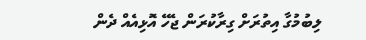ލިބުމުގާ އިތުރަށް ގިރާކުރަން ޖެހޭ އޮޅިއެއް ދެން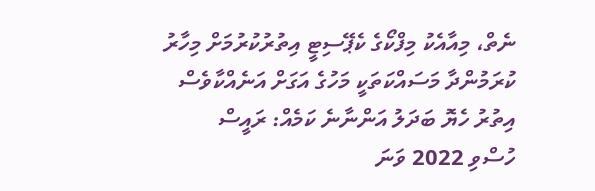ނެތް، މިއާއެކު މިފްކޯގެ ކެޕޭސިޓީ އިތުރުކުރުމަށް މިހާރު ކުރަމުންދާ މަސައްކަތަކީ މަހުގެ އަގަށް އަނެއްކާވެސް އިތުރު ހެޔޮ ބަދަލު އަންނާނެ ކަމެއް: ރައީސް
ހުސްވި 2022 ވަނަ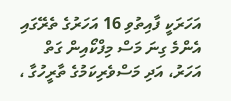އަހަރަކީ ފާއިތުވި 16 އަހަރުގެ ތެރޭގައި އެންމެ ގިނަ މަސް މިފްކޯއިން ގަތް އަހަރު، އަދި މަސްވެރިކަމުގެ ތާރީހުގާ ،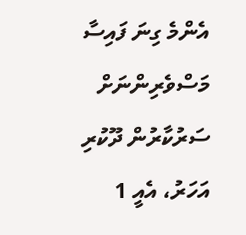އެންމެ ގިނަ ފައިސާ މަސްވެރިންނަށް ސަރުކާރުން ދޫކުރި އަހަރު، އެއީ 1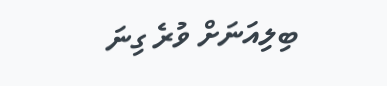ބިލިއަނަށް ވުރެ ގިނަ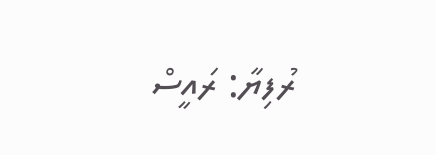ރުފިޔާ: ރައީސް